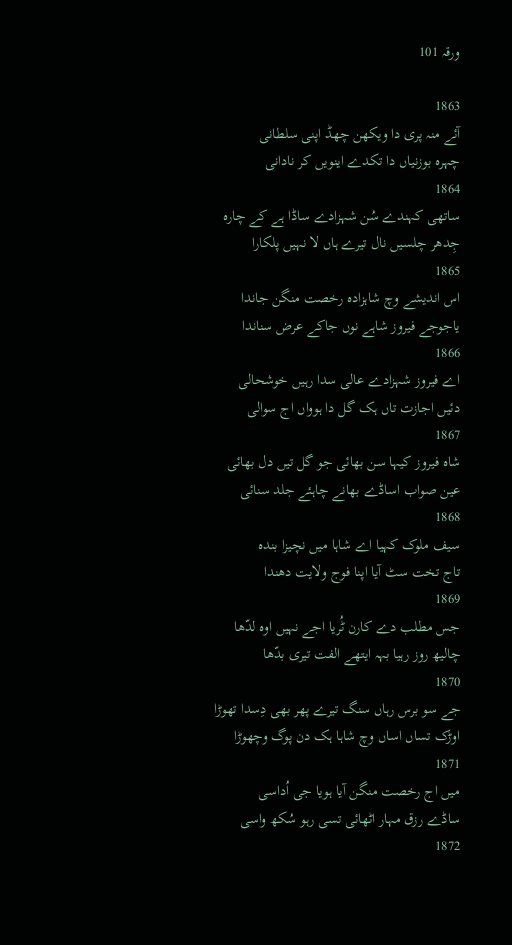ورقہ 101

1863
آئے منہ پری دا ویکھن چھڈ اپنی سلطانی
چہرہ بوزنیاں دا تکدے اینویں کر نادانی
1864
ساتھی کہندے سُن شہزادے ساڈا ہے کے چارہ
جِدھر چلسیں نال تیرے ہاں لا نہیں پلکارا
1865
اس اندیشے وچ شاہزادہ رخصت منگن جاندا
یاجوجے فیروز شاہے نوں جاکے عرض سناندا
1866
اے فیروز شہزادے عالی سدا رہیں خوشحالی
دئیں اجازت تاں ہک گل دا ہوواں اج سوالی
1867
شاہ فیروز کیہا سن بھائی جو گل تیں دل بھائی
عین صواب اساڈے بھانے چاہئے جلد سنائی
1868
سیف ملوک کہیا اے شاہا میں نچیزا بندہ
تاج تخت سٹ آیا اپنا فوج ولایت دھندا
1869
جس مطلب دے کارن ٹُریا اجے نہیں اوہ لدّھا
چالیھ روز رہیا بہہ ایتھے الفت تیری بدّھا
1870
جے سو برس رہاں سنگ تیرے پھر بھی دِسدا تھوڑا
اوڑک تساں اساں وچ شاہا ہک دن پوگ وچھوڑا
1871
میں اج رخصت منگن آیا ہویا جی اُداسی
ساڈے رزق مہار اٹھائی تسی رہو سُکھ واسی
1872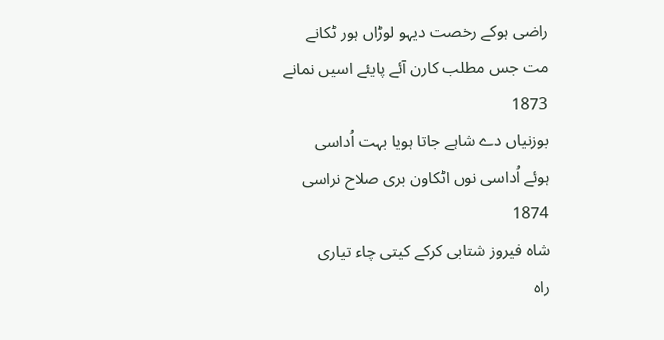راضی ہوکے رخصت دیہو لوڑاں ہور ٹکانے
مت جس مطلب کارن آئے پایئے اسیں نمانے
1873
بوزنیاں دے شاہے جاتا ہویا بہت اُداسی
ہوئے اُداسی نوں اٹکاون بری صلاح نراسی
1874
شاہ فیروز شتابی کرکے کیتی چاء تیاری
راہ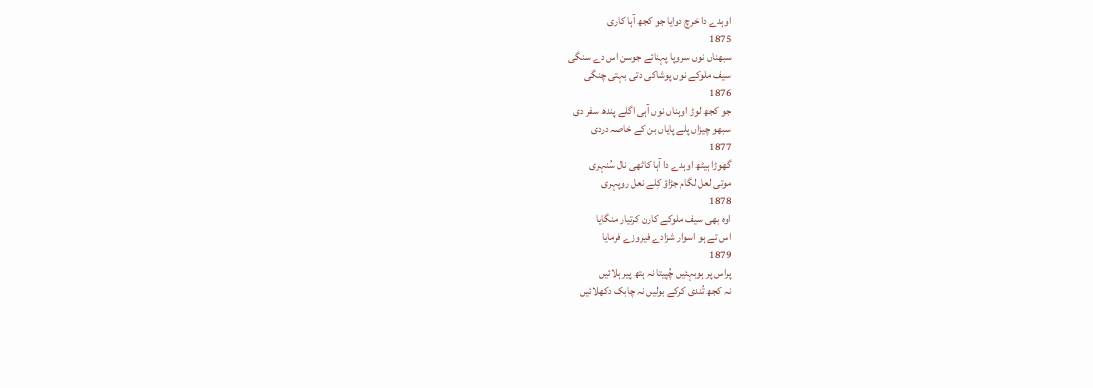اوہدے دا خرچ دوایا جو کجھ آہا کاری
1875
سبھناں نوں سروپا پہنائے جوسن اس دے سنگی
سیف ملوکے نوں پوشاکی دتی بہتی چنگی
1876
جو کجھ لوڑ اوہناں نوں آہی اگلے پندھ سفر دی
سبھو چیزاں پلے پایاں بن کے خاصہ دردی
1877
گھوڑا ہیٹھ اوہدے دا آہا کاٹھی نال سُنہری
موتی لعل لگام جڑاؤ کِلے نعل روپہری
1878
اوہ بھی سیف ملوکے کارن کرتیار منگایا
اس تے ہو اسوار شزادے فیروزے فرمایا
1879
پراس پر ہوبہئیں چُپیتا نہ ہتھ پیر ہلائیں
نہ کجھ تُندی کرکے بولیں نہ چابک دکھلائیں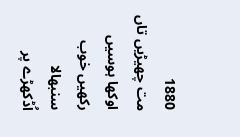1880
مت چھیڑیں تاں اوکھا ہوسیں رکھیں خوب سنبھالا
اُڈکھڑے پر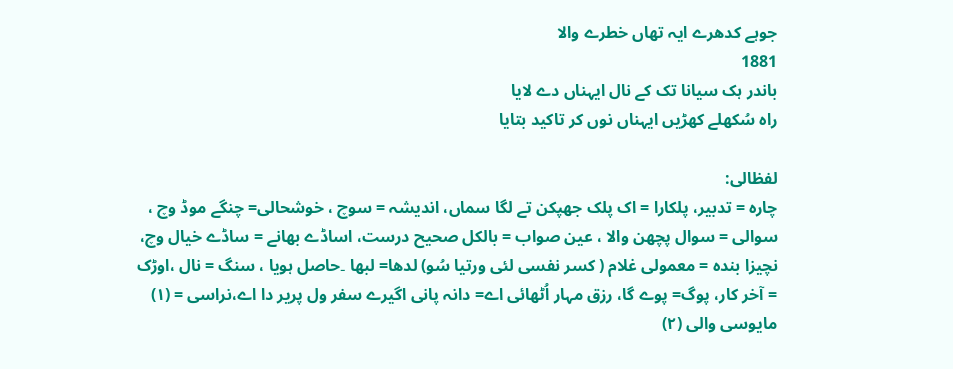جوہے کدھرے ایہ تھاں خطرے والا
1881
باندر ہک سیانا تک کے نال ایہناں دے لایا
راہ سُکھلے کھڑیں ایہناں نوں کر تاکید بتایا

لفظالی:
چارہ = تدبیر، پلکارا = اک پلک جھپکن تے لگا سماں، اندیشہ = سوچ ، خوشحالی= چنگے موڈ وچ ، سوالی = سوال پچھن والا ، عین صواب = بالکل صحیح درست، اساڈے بھانے = ساڈے خیال وچ، نچیزا بندہ = معمولی غلام ( کسر نفسی لئی ورتیا سُو) لدھا= لبھا ۔حاصل ہویا ، سنگ = نال ،اوڑک = آخر کار، پوگ= پوے گا، رزق مہار اُٹھائی اے= دانہ پانی اگیرے سفر ول پریر دا اے،نراسی = (١) مایوسی والی (٢)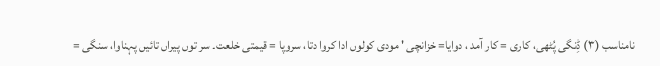نامناسب (٣) ڈِنگی پُٹھی، کاری = کار آمد ، دوایا= خزانچی ' مودی کولوں ادا کروا دتا، سروپا = قیمتی خلعت۔ سر توں پیراں تائیں پہناوا، سنگی =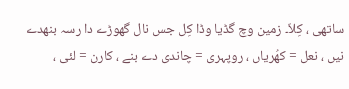ساتھی ، کِلاّ۔ زمین وچ گڈیا وڈا کِل جس نال گھوڑے دا رسہ بنھدے نیں ، نعل = کھُریاں ، روپہری = چاندی دے بنے ، کارن = لئی ،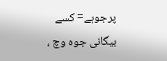پرجوہے= کسے بیگانی جوہ وچ ،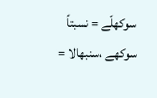سوکھلّے = نسبتاً سوکھے ،سنبھالا =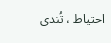احتیاط ، تُندی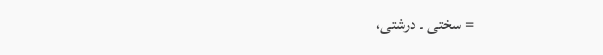= سختی ۔ درشتی،